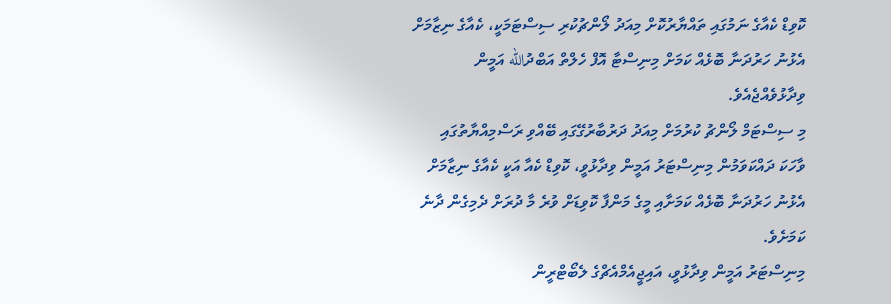ކޮވިޑް ކެއާގެ ނަމުގައި ތައްޔާރުކޮށް މިއަދު ލޯންޗުކުރި ސިސްޓަމަކީ، ކެއާގެ ނިޒާމަށް އެޅުނު ހަރުދަނާ ބޮޅެއް ކަމަށް މިނިސްޓާ އޮފް ހެލްތް އަބްދުالله އަމީން ވިދާޅުވެއްޖެއެވެ.
މި ސިސްޓަމް ލޯންޗު ކުރުމަށް މިއަދު ދަރުބާރުގޭގައި ބޭއްވި ރަސްމިއްޔާތުގައި ވާހަކަ ދައްކަވަމުން މިނިސްޓަރު އަމީން ވިދާޅުވީ، ކޮވިޑް ކެއާ އަކީ ކެއާގެ ނިޒާމަށް އެޅުނު ހަރުދަނާ ބޮޅެއް ކަމަށާއި މީގެ މަންފާ ކޮވިޑަށް ވުރެ މާ ދުރަށް ދެމިގެން ދާނެ ކަމަށެވެ.
މިނިސްޓަރު އަމީން ވިދާޅުވީ، އައިޖީއެމްއެޗްގެ ލެބޯޓްރީން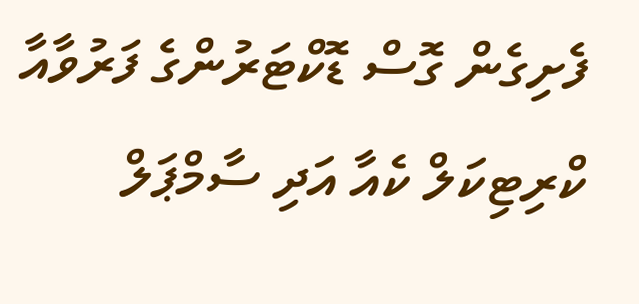ފެށިގެން ގޮސް ޑޮކްޓަރުންގެ ފަރުވާއާ ކްރިޓިކަލް ކެއާ އަދި ސާމްޕަލް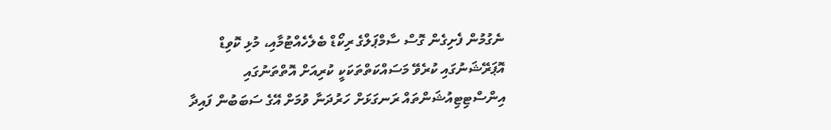ނެގުމުން ފެށިގެން ގޮސް ސާމްޕަލްގެ ރިކޯޑް ބެލެހެއްޓުމާއި، މުޅި ކޮވިޑް އޮޕަރޭޝަނުގައި ކުރެވޭ މަސައްކަތްތަކަކީ ކުރިއަށް އޮތްތަނުގައި އިންސްޓިޓިއުޝަންތައް ރަނގަޅަށް ހަރުދަނާ ވުމަށް އޭގެ ސަބަބުން ފައިދާ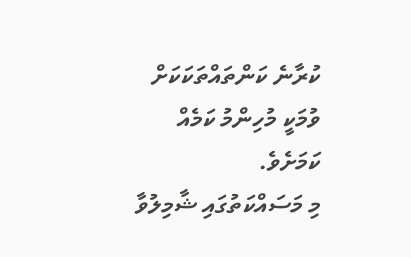ކުރާނެ ކަންތައްތަކަކަށް ވުމަކީ މުހިންމު ކަމެއް ކަމަށެވެ.
މި މަސައްކަތުގައި ޝާމިލުވާ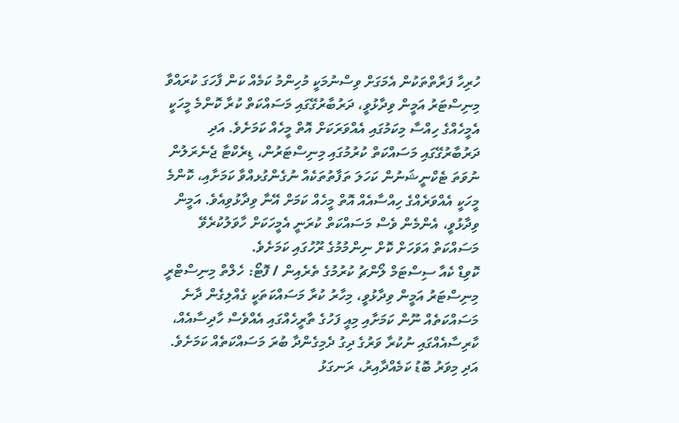ހުރިހާ ފަރާތްތަކުން އެމަގަށް ވިސްނުމަކީ މުހިންމު ކަމެއް ކަން ފާހަގަ ކުރައްވާ މިނިސްޓަރު އަމީން ވިދާޅުވީ، ދަރުބާރުގޭގައި މަސައްކަތް ކުރާ ކޮންމެ މީހަކީ އެމީހެއްގެ ހިއްސާ މިކަމުގައި އެއްވަރަކަށް އޮތް މީހެއް ކަމަށެވެ. އަދި ދަރުބާރުގޭގައި މަސައްކަތް ކުރުމުގައި މިނިސްޓަރުން، ޑިރެކްޓާ ޖެނެރަލުން ނުވަތަ ޓެކްނީޝަނުން ކަހަލަ ތަފާތުތަކެއް ނުގެންގުޅއްވާ ކަމަށާއި، ކޮންމެ މީހަކީ އެއްވަރެއްގެ ހިއްސާއެއް އޮތް މީހެއް ކަމަށް އޭނާ ވިދާޅުވިއެވެ. އަމީން ވިދާޅުވީ، އެންމެން ވެސް މަސައްކަތް ކުރަނީ އެމީހަކަށް ހާވަލުކުރެވޭ މަސައްކަތް އަވަހަށް ކޮށް ނިންމުމުގެ ރޫހުގައި ކަމަށެވެ.
ކޮވިޑް ކެއާ ސިސްޓަމް ލޯންޗު ކުރުމުގެ ތެރެއިން / ފޮޓޯ: ހެލްތް މިނިސްޓްރީ
މިނިސްޓަރު އަމީން ވިދާޅުވީ، މިހާރު ކުރާ މަސައްކަތަކީ ގެއްލިގެން ދާނެ މަސައްކަތެއް ނޫން ކަމަށާއި މިއީ ފަހުގެ ތާރީހެއްގައި އެއްވެސް ހާދިސާއެއް، ކާރިސާއެއްގައި ނުކުރާ ވަރުގެ ދިގު ދެމިގެންދާ ބުރަ މަސައްކަތެއް ކަމަށެވެ. އަދި މިވަރު ބޮޑު ކަމެއްދާއިރު، ރަނގަޅު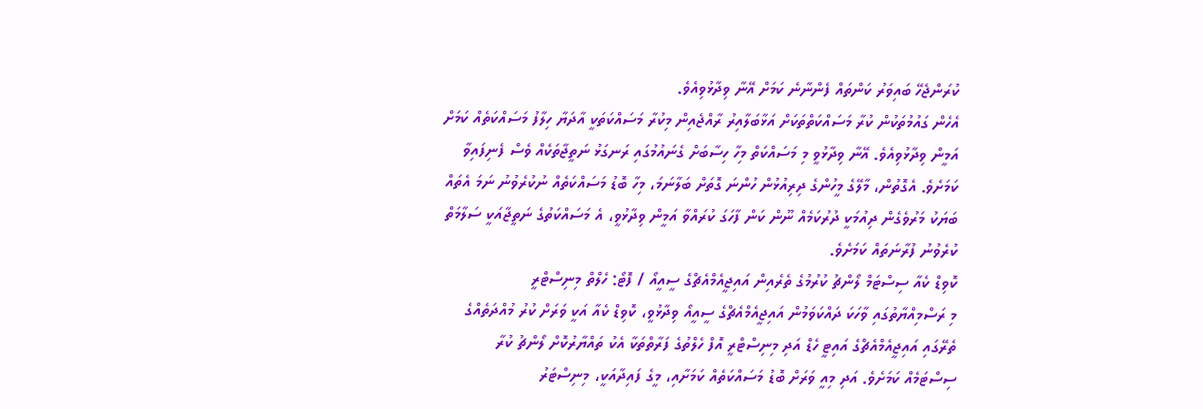ކުރަންޖެހޭ ބައިވަރު ކަންތައް ފެންނާނެ ކަމަށް އޭނާ ވިދާޅުވިއެވެ.
އެހެން ގައުމުތަކުން ކުރާ މަސައްކަތްތަކަށް އަޅާބަލާއިރު ރާއްޖެއިން މިކުރާ މަސައްކަތަކީ އާދަޔާ ހިލާފު މަސައްކަތެއް ކަމަށް އަމީން ވިދާޅުވިއެވެ. އޭނާ ވިދާޅުވީ މި މަސައްކަތް މިހާ ހިސާބަށް ގެނައުމުގައި ރަނގަޅު ނަތީޖާތަކެއް ވެސް ފެނިފައިވާ ކަމަށެވެ. އެގޮތުން، މާލޭގެ މީހުންގެ ދިރިއުޅުން ހުންނަ ގޮތަށް ބަލާނަމަ، މިހާ ބޮޑު މަސައްކަތެއް ނުކުރެވުނު ނަމަ އެތައް ބަޔަކު މަރުވެގެން ދިއުމަކީ ދުރުކަމެއް ނޫން ކަން ފާހަގަ ކުރައްވާ އަމީން ވިދާޅުވީ، އެ މަސައްކަތުގެ ނަތީޖާއަކީ ސަލާމަތް ކުރެވުނު ފުރާނަތައް ކަމަށެވެ.
ކޮވިޑް ކެއާ ސިސްޓަމް ލޯންޗު ކުރުމުގެ ތެރެއިން އައިޖީއެމްއެޗްގެ ސީއީއޯ / ފޮޓޯ: ހެލްތް މިނިސްޓްރީ
މި ރަސްމިއްޔާތުގައި ވާހަކަ ދައްކަވަމުން އައިޖީއެމްއެޗްގެ ސީއީއޯ ވިދާޅުވީ، ކޮވިޑް ކެއާ އަކީ ވަރަށް ކުރު މުއްދަތެއްގެ ތެރޭގައި އައިޖީއެމްއެޗްގެ އައިޓީ ހެޑް އަދި މިނިސްޓްރީ އޮފް ހެލްތުގެ ފަރާތްތަކާ އެކު ތައްޔާރުކޮށް ލޯންޗު ކުރާ ސިސްޓަމެއް ކަމަށެވެ. އަދި މިއީ ވަރަށް ބޮޑު މަސައްކަތެއް ކަމަށާއި، މީގެ ފައިދާއަކީ، މިނިސްޓަރު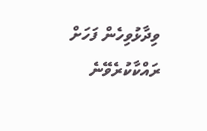ވިދާޅުވިހެން ފަހަށް ރައްކާކުރެވޭނެ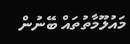މައުލޫމާތުތައް ބޭނުން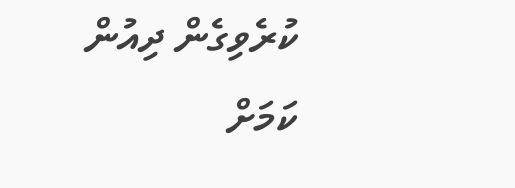ކުރެވިގެން ދިއުން ކަމަށް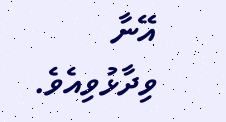އޭނާ ވިދާޅުވިއެވެ.